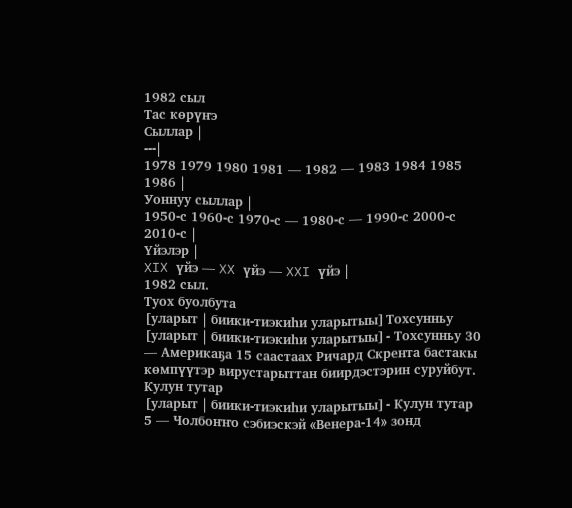1982 сыл
Тас көрүҥэ
Сыллар |
---|
1978 1979 1980 1981 — 1982 — 1983 1984 1985 1986 |
Уоннуу сыллар |
1950-с 1960-с 1970-с — 1980-с — 1990-с 2000-с 2010-с |
Үйэлэр |
XIX үйэ — XX үйэ — XXI үйэ |
1982 сыл.
Туох буолбута
[уларыт | биики-тиэкиһи уларытыы]Тохсунньу
[уларыт | биики-тиэкиһи уларытыы]- Тохсунньу 30 — Америкаҕа 15 саастаах Ричард Скрента бастакы көмпүүтэр вирустарыттан биирдэстэрин суруйбут.
Кулун тутар
[уларыт | биики-тиэкиһи уларытыы]- Кулун тутар 5 — Чолбоҥҥо сэбиэскэй «Венера-14» зонд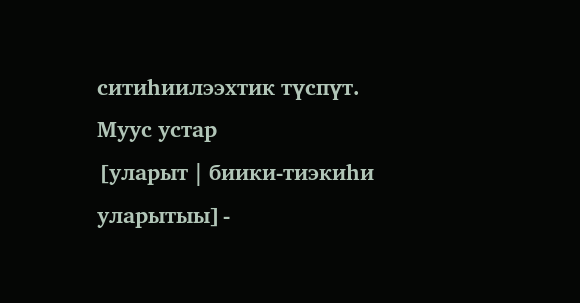ситиһиилээхтик түспүт.
Муус устар
[уларыт | биики-тиэкиһи уларытыы]-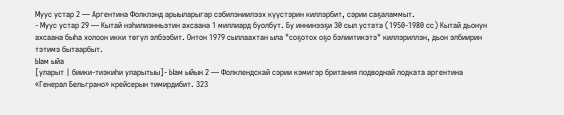Муус устар 2 — Аргентина Фолклэнд арыыларыгар сэбилэниилээх күүстэрин киллэрбит, сэрии саҕаламмыт.
- Муус устар 29 — Кытай нэһилиэнньэтин ахсаана 1 миллиард буолбут. Бу иннинээҕи 30 сыл устата (1950-1980 сс) Кытай дьонун ахсаана быһа холоон икки төгүл элбээбит. Онтон 1979 сыллаахтан ыла "соҕотох оҕо бэлиитикэтэ" киллэриллэн, дьон элбиирин тэтимэ бытаарбыт.
Ыам ыйа
[уларыт | биики-тиэкиһи уларытыы]- Ыам ыйын 2 — Фолклендскай сэрии кэмигэр британия подводнай лодката аргентина «Генерал Бельграно» крейсерын тимирдибит. 323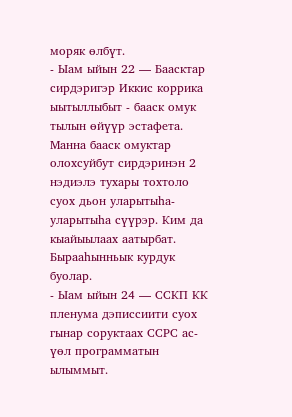моряк өлбүт.
- Ыам ыйын 22 — Баасктар сирдэригэр Иккис коррика ыытыллыбыт - бааск омук тылын өйүүр эстафета. Манна бааск омуктар олохсуйбут сирдэринэн 2 нэдиэлэ тухары тохтоло суох дьон уларытыһа-уларытыһа сүүрэр. Ким да кыайыылаах аатырбат. Бырааһынньык курдук буолар.
- Ыам ыйын 24 — ССКП КК пленума дэписсиити суох гынар соруктаах ССРС ас-үөл программатын ылыммыт.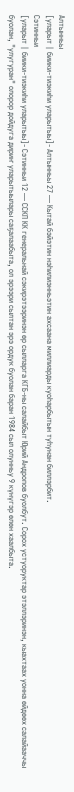Алтынньы
[уларыт | биики-тиэкиһи уларытыы]- Алтынньы 27 — Кытай бэйэтин нэһилиэнньэтин ахсаана миллиарды куоһарбытын туһунан биллэрбит.
Сэтинньи
[уларыт | биики-тиэкиһи уларытыы]- Сэтинньи 12 — ССКП КК генеральнай сэкирэтээринэн өр сылларга КГБ-ны салайбыт Юрий Андропов буолбут. Сорох устуоруктар этэллэринэн, кыахтаах уонна өйдөөх салайааччы буолан, "улугуран" олорор дойдуга дириҥ уларытыылары саҕалаабыта, ол эрээри сылтан эрэ ордук буолан баран 1984 сыл олунньу 9 күнүгэр өлөн хаалбыта.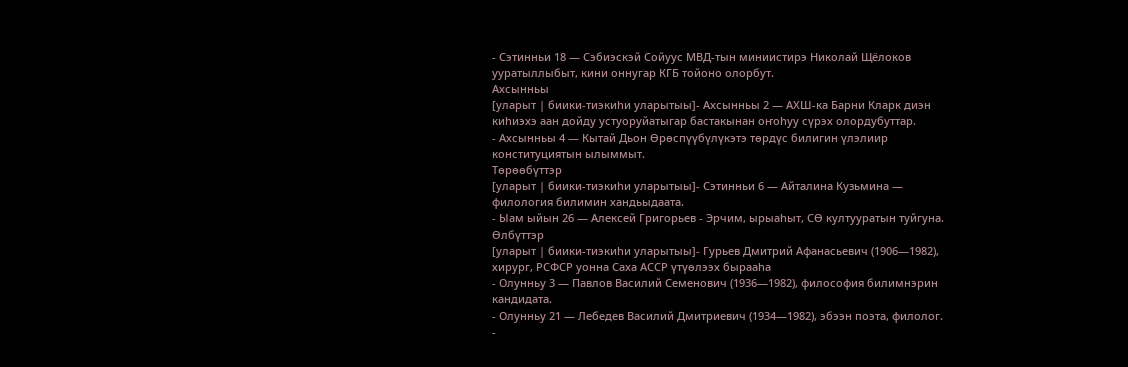- Сэтинньи 18 — Сэбиэскэй Сойуус МВД-тын миниистирэ Николай Щёлоков ууратыллыбыт, кини оннугар КГБ тойоно олорбут.
Ахсынньы
[уларыт | биики-тиэкиһи уларытыы]- Ахсынньы 2 — АХШ-ка Барни Кларк диэн киһиэхэ аан дойду устуоруйатыгар бастакынан оҥоһуу сүрэх олордубуттар.
- Ахсынньы 4 — Кытай Дьон Өрөспүүбүлүкэтэ төрдүс билигин үлэлиир конституциятын ылыммыт.
Төрөөбүттэр
[уларыт | биики-тиэкиһи уларытыы]- Сэтинньи 6 — Айталина Кузьмина — филология билимин хандьыдаата.
- Ыам ыйын 26 — Алексей Григорьев - Эрчим, ырыаһыт, СӨ култууратын туйгуна.
Өлбүттэр
[уларыт | биики-тиэкиһи уларытыы]- Гурьев Дмитрий Афанасьевич (1906—1982), хирург, РСФСР уонна Саха АССР үтүөлээх бырааһа
- Олунньу 3 — Павлов Василий Семенович (1936—1982), философия билимнэрин кандидата.
- Олунньу 21 — Лебедев Василий Дмитриевич (1934—1982), эбээн поэта, филолог.
-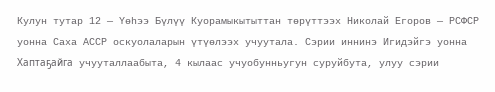Кулун тутар 12 — Үөһээ Бүлүү Куорамыкытыттан төрүттээх Николай Егоров — РСФСР уонна Саха АССР оскуолаларын үтүөлээх учуутала. Сэрии иннинэ Игидэйгэ уонна Хаптаҕайга учууталлаабыта, 4 кылаас учуобунньугун суруйбута, улуу сэрии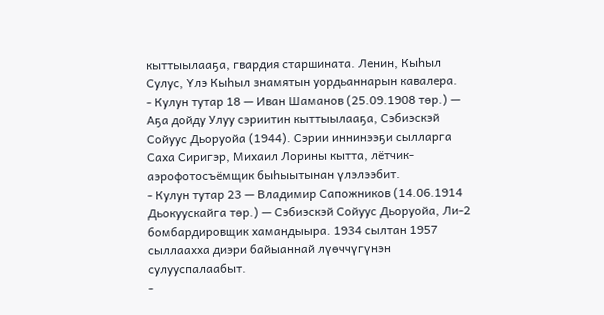кыттыылааҕа, гвардия старшината. Ленин, Кыһыл Сулус, Үлэ Кыһыл знамятын уордьаннарын кавалера.
- Кулун тутар 18 — Иван Шаманов (25.09.1908 төр.) — Аҕа дойду Улуу сэриитин кыттыылааҕа, Сэбиэскэй Сойуус Дьоруойа (1944). Сэрии иннинээҕи сылларга Саха Сиригэр, Михаил Лорины кытта, лётчик-аэрофотосъёмщик быһыытынан үлэлээбит.
- Кулун тутар 23 — Владимир Сапожников (14.06.1914 Дьокуускайга төр.) — Сэбиэскэй Сойуус Дьоруойа, Ли-2 бомбардировщик хамандыыра. 1934 сылтан 1957 сыллаахха диэри байыаннай лүөччүгүнэн сулууспалаабыт.
-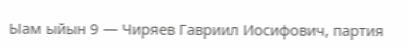Ыам ыйын 9 — Чиряев Гавриил Иосифович, партия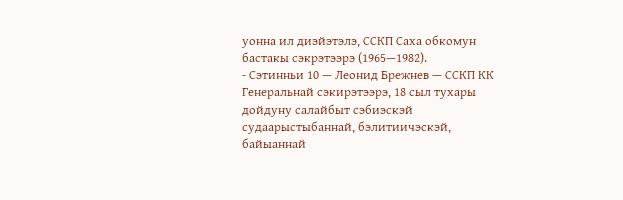уонна ил диэйэтэлэ, ССКП Саха обкомун бастакы сэкрэтээрэ (1965—1982).
- Сэтинньи 10 — Леонид Брежнев — ССКП КК Генеральнай сэкирэтээрэ, 18 сыл тухары дойдуну салайбыт сэбиэскэй судаарыстыбаннай, бэлитиичэскэй, байыаннай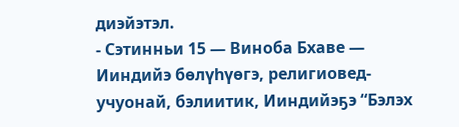диэйэтэл.
- Сэтинньи 15 — Виноба Бхаве — Ииндийэ бөлүһүөгэ, религиовед-учуонай, бэлиитик, Ииндийэҕэ “Бэлэх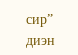сир” диэн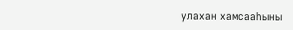улахан хамсааһыны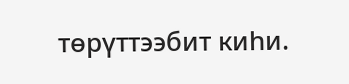төрүттээбит киһи.